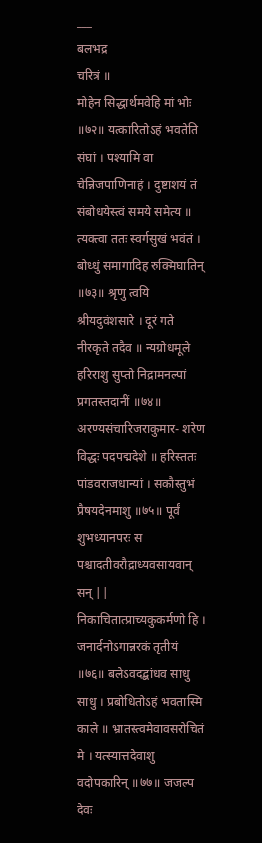___
बलभद्र
चरित्रं ॥
मोहेन सिद्धार्थमवेहि मां भोः ॥७२॥ यत्कारितोऽहं भवतेति संघां । पश्यामि वा चेन्निजपाणिनाहं । दुष्टाशयं तं संबोधयेस्त्वं समये समेत्य ॥ त्यक्त्वा ततः स्वर्गसुखं भवंतं । बोध्धुं समागादिह रुक्मिघातिन् ॥७३॥ श्रृणु त्वयि श्रीयदुवंशसारे । दूरं गते नीरकृते तदैव ॥ न्यग्रोधमूले हरिराशु सुप्तो निद्रामनल्पां प्रगतस्तदानीं ॥७४॥ अरण्यसंचारिजराकुमार- शरेण विद्धः पदपद्मदेशे ॥ हरिस्ततः पांडवराजधान्यां । सकौस्तुभं प्रैषयदेनमाशु ॥७५॥ पूर्वं शुभध्यानपरः स पश्चादतीवरौद्राध्यवसायवान् सन् || निकाचितात्प्राच्यकुकर्मणो हि । जनार्दनोऽगान्नरकं तृतीयं ॥७६॥ बलेऽवदद्बांधव साधु साधु । प्रबोधितोऽहं भवतास्मि काले ॥ भ्रातस्त्वमेवावसरोचितं मे । यत्स्यात्तदेवाशु वदोपकारिन् ॥७७॥ जजल्प देवः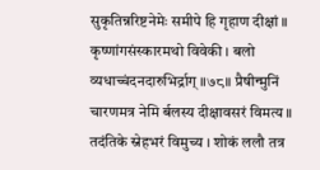सुकृतिन्नरिष्टनेमेः समीपे हि गृहाण दीक्षां ॥ कृष्णांगसंस्कारमथो विवेकी । बलो व्यधाच्चंदनदारुभिर्द्राग् ॥७८॥ प्रैषीन्मुनिं चारणमत्र नेमि र्बलस्य दीक्षावसरं विमत्य ॥ तदंतिके स्नेहभरं विमुच्य । शोकं ललौ तत्र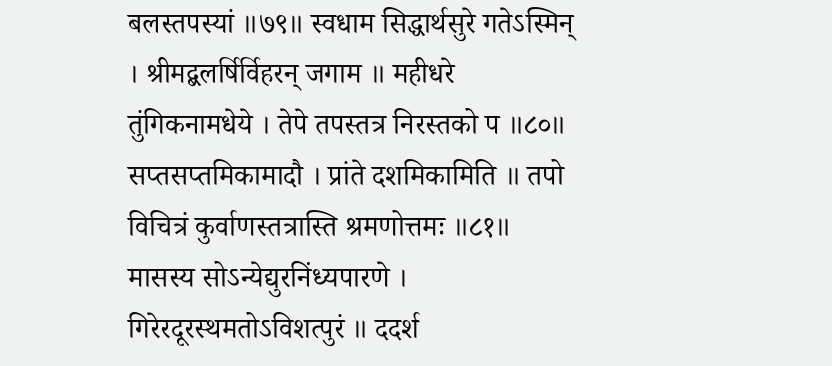बलस्तपस्यां ॥७९॥ स्वधाम सिद्धार्थसुरे गतेऽस्मिन् । श्रीमद्बलर्षिर्विहरन् जगाम ॥ महीधरे तुंगिकनामधेये । तेपे तपस्तत्र निरस्तको प ॥८०॥ सप्तसप्तमिकामादौ । प्रांते दशमिकामिति ॥ तपो विचित्रं कुर्वाणस्तत्रास्ति श्रमणोत्तमः ॥८१॥ मासस्य सोऽन्येद्युरनिंध्यपारणे । गिरेरदूरस्थमतोऽविशत्पुरं ॥ ददर्श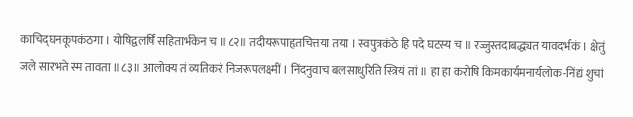काचिद्घनकूपकंठगा । योषिद्वलर्षिं सहितार्भकेन च ॥८२॥ तदीयरूपाहृतचित्तया तया । स्वपुत्रकंठे हि पदे घटस्य च ॥ रज्जुस्तदाबद्ध्यत यावदर्भकं । क्षेतुं जले सारभते स्म तावता ॥८३॥ आलोक्य तं व्यतिकरं निजरूपलक्ष्मीं । निंदनुवाच बलसाधुरिति स्त्रियं तां ॥ हा हा करोषि किमकार्यमनार्यलोक-निंद्यं शुचां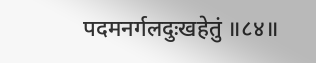पदमनर्गलदुःखहेतुं ॥८४॥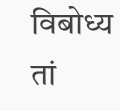विबोध्य तां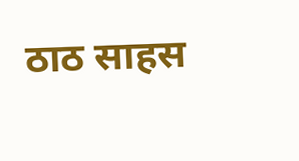ठाठ साहस